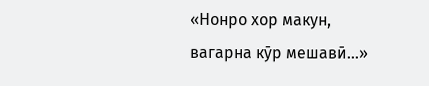«Нонро хор макун, вагарна кӯр мешавӣ...»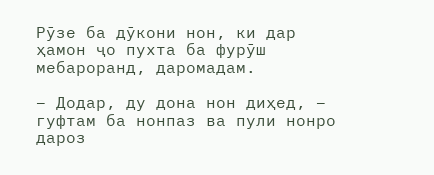Рӯзе ба дӯкони нон, ки дар ҳамон ҷо пухта ба фурӯш мебароранд, даромадам.

– Додар, ду дона нон диҳед, – гуфтам ба нонпаз ва пули нонро дароз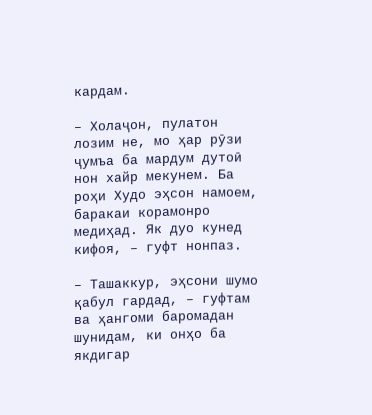кардам.

– Холаҷон, пулатон лозим не, мо ҳар рӯзи ҷумъа ба мардум дутоӣ нон хайр мекунем. Ба роҳи Худо эҳсон намоем, баракаи корамонро медиҳад. Як дуо кунед кифоя, – гуфт нонпаз.

– Ташаккур, эҳсони шумо қабул гардад, – гуфтам ва ҳангоми баромадан шунидам, ки онҳо ба якдигар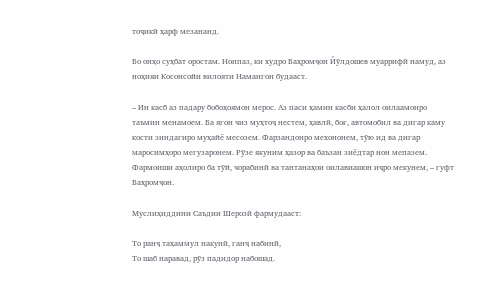тоҷикӣ ҳарф мезананд.

Бо онҳо суҳбат оростам. Нонпаз, ки худро Баҳромҷон Йӯлдошев муаррифӣ намуд, аз ноҳияи Косонсойи вилояти Намангон будааст.

– Ин касб аз падару бобоҳоямон мерос. Аз паси ҳамин касби ҳалол оилаамонро таъмин менамоем. Ба ягон чиз муҳтоҷ нестем, ҳавлӣ, боғ, автомобил ва дигар каму кости зиндагиро муҳайё месозем. Фарзандонро мехононем, тӯю ид ва дигар маросимҳоро мегузаронем. Рӯзе якуним ҳазор ва баъзан зиёдтар нон мепазем. Фармоиши аҳолиро ба тӯй, чорабинӣ ва тантанаҳои оилавиашон иҷро мекунем, – гуфт Баҳромҷон.

Муслиҳиддини Саъдии Шерозӣ фармудааст:

То ранҷ таҳаммул накунӣ, ганҷ набинӣ,
То шаб наравад, рӯз падидор набошад.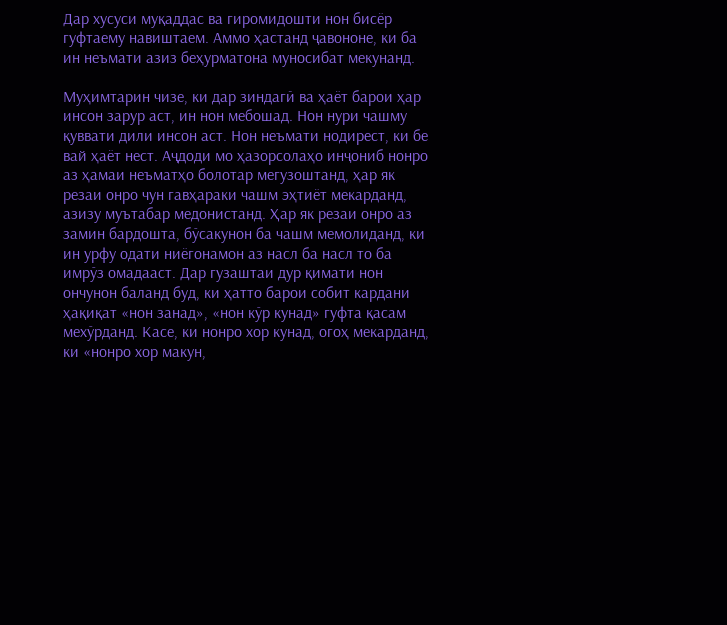Дар хусуси муқаддас ва гиромидошти нон бисёр гуфтаему навиштаем. Аммо ҳастанд ҷавононе, ки ба ин неъмати азиз беҳурматона муносибат мекунанд.

Муҳимтарин чизе, ки дар зиндагӣ ва ҳаёт барои ҳар инсон зарур аст, ин нон мебошад. Нон нури чашму қуввати дили инсон аст. Нон неъмати нодирест, ки бе вай ҳаёт нест. Аҷдоди мо ҳазорсолаҳо инҷониб нонро аз ҳамаи неъматҳо болотар мегузоштанд, ҳар як резаи онро чун гавҳараки чашм эҳтиёт мекарданд, азизу муътабар медонистанд. Ҳар як резаи онро аз замин бардошта, бӯсакунон ба чашм мемолиданд, ки ин урфу одати ниёгонамон аз насл ба насл то ба имрӯз омадааст. Дар гузаштаи дур қимати нон ончунон баланд буд, ки ҳатто барои собит кардани ҳақиқат «нон занад», «нон кӯр кунад» гуфта қасам мехӯрданд. Касе, ки нонро хор кунад, огоҳ мекарданд, ки «нонро хор макун,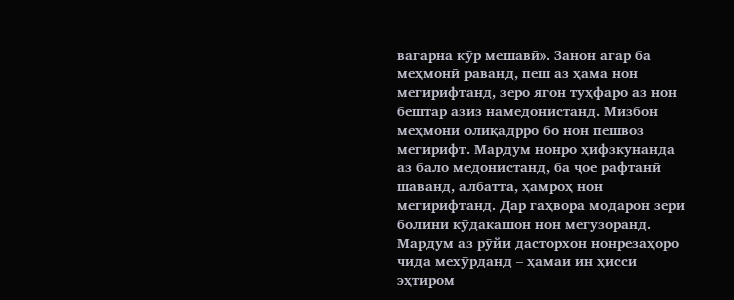вагарна кӯр мешавӣ». Занон агар ба меҳмонӣ раванд, пеш аз ҳама нон мегирифтанд, зеро ягон туҳфаро аз нон бештар азиз намедонистанд. Мизбон меҳмони олиқадрро бо нон пешвоз мегирифт. Мардум нонро ҳифзкунанда аз бало медонистанд, ба ҷое рафтанӣ шаванд, албатта, ҳамроҳ нон мегирифтанд. Дар гаҳвора модарон зери болини кӯдакашон нон мегузоранд. Мардум аз рӯйи дасторхон нонрезаҳоро чида мехӯрданд – ҳамаи ин ҳисси эҳтиром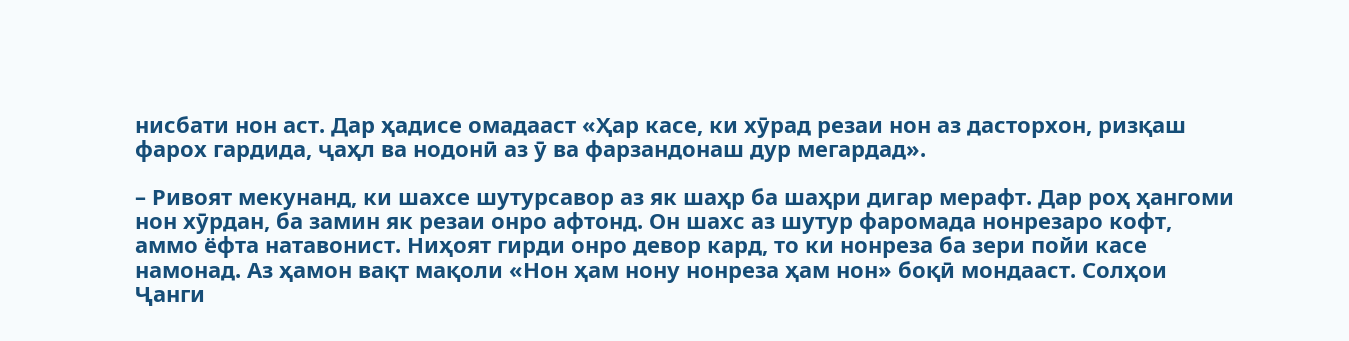нисбати нон аст. Дар ҳадисе омадааст «Ҳар касе, ки хӯрад резаи нон аз дасторхон, ризқаш фарох гардида, ҷаҳл ва нодонӣ аз ӯ ва фарзандонаш дур мегардад».

– Ривоят мекунанд, ки шахсе шутурсавор аз як шаҳр ба шаҳри дигар мерафт. Дар роҳ ҳангоми нон хӯрдан, ба замин як резаи онро афтонд. Он шахс аз шутур фаромада нонрезаро кофт, аммо ёфта натавонист. Ниҳоят гирди онро девор кард, то ки нонреза ба зери пойи касе намонад. Аз ҳамон вақт мақоли «Нон ҳам нону нонреза ҳам нон» боқӣ мондааст. Солҳои Ҷанги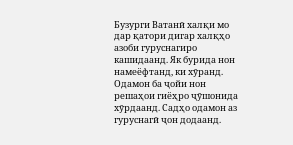Бузурги Ватанӣ халқи мо дар қатори дигар халқҳо азоби гуруснагиро кашидаанд. Як бурида нон намеёфтанд, ки хӯранд. Одамон ба ҷойи нон решаҳои гиёҳро ҷӯшонида хӯрдаанд. Садҳо одамон аз гуруснагӣ ҷон додаанд.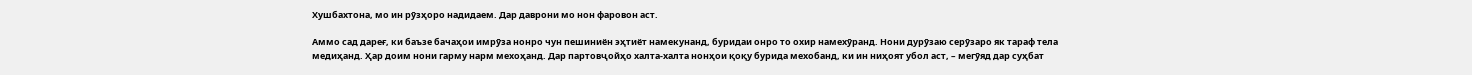Хушбахтона, мо ин рӯзҳоро надидаем. Дар даврони мо нон фаровон аст.

Аммо сад дареғ, ки баъзе бачаҳои имрӯза нонро чун пешиниён эҳтиёт намекунанд, буридаи онро то охир намехӯранд. Нони дурӯзаю серӯзаро як тараф тела медиҳанд. Ҳар доим нони гарму нарм мехоҳанд. Дар партовҷойҳо халта-халта нонҳои қоқу бурида мехобанд, ки ин ниҳоят убол аст, – мегӯяд дар суҳбат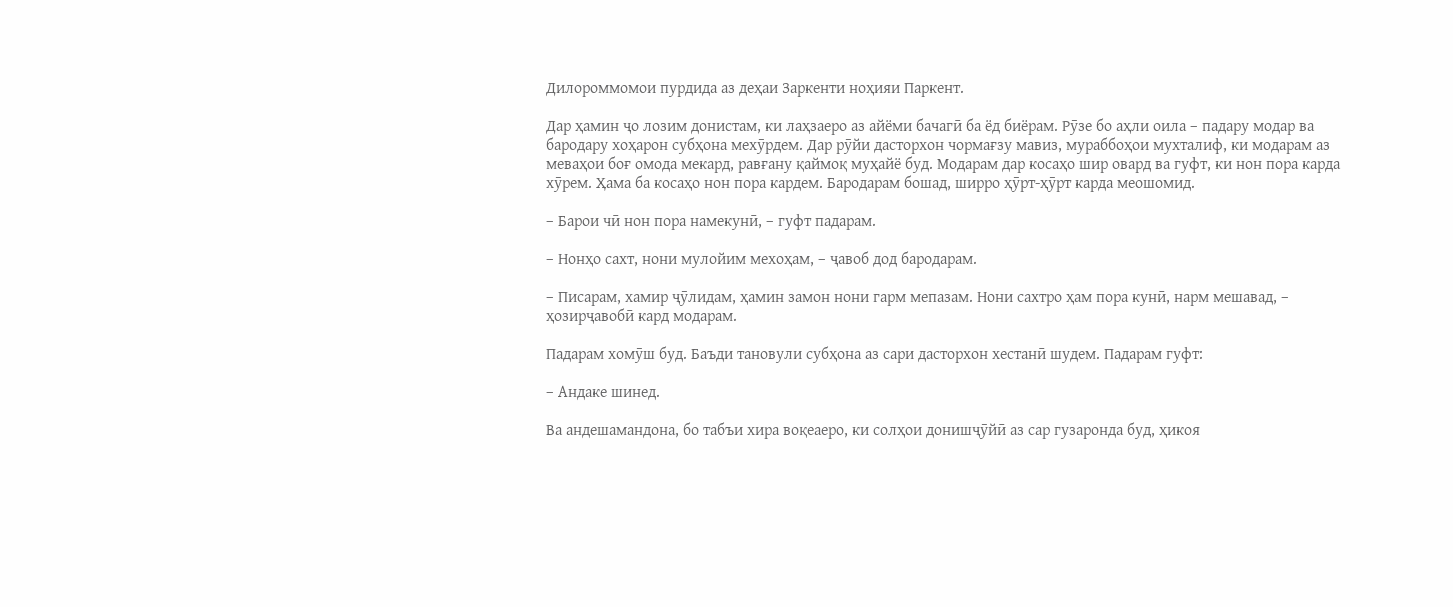Дилороммомои пурдида аз деҳаи Заркенти ноҳияи Паркент.

Дар ҳамин ҷо лозим донистам, ки лаҳзаеро аз айёми бачагӣ ба ёд биёрам. Рӯзе бо аҳли оила – падару модар ва бародару хоҳарон субҳона мехӯрдем. Дар рӯйи дасторхон чормағзу мавиз, мураббоҳои мухталиф, ки модарам аз меваҳои боғ омода мекард, равғану қаймоқ муҳайё буд. Модарам дар косаҳо шир овард ва гуфт, ки нон пора карда хӯрем. Ҳама ба косаҳо нон пора кардем. Бародарам бошад, ширро ҳӯрт-ҳӯрт карда меошомид.

– Барои чӣ нон пора намекунӣ, – гуфт падарам.

– Нонҳо сахт, нони мулойим мехоҳам, – ҷавоб дод бародарам.

– Писарам, хамир ҷӯлидам, ҳамин замон нони гарм мепазам. Нони сахтро ҳам пора кунӣ, нарм мешавад, – ҳозирҷавобӣ кард модарам.

Падарам хомӯш буд. Баъди тановули субҳона аз сари дасторхон хестанӣ шудем. Падарам гуфт:

– Андаке шинед.

Ва андешамандона, бо табъи хира воқеаеро, ки солҳои донишҷӯйӣ аз сар гузаронда буд, ҳикоя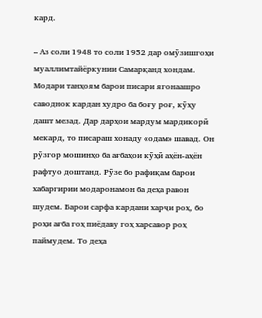кард.

– Аз соли 1948 то соли 1952 дар омӯзишгоҳи муаллимтайёркунии Самарқанд хондам. Модари танҳоям барои писари ягонаашро саводнок кардан худро ба боғу роғ, кӯҳу дашт мезад. Дар дарҳои мардум мардикорӣ мекард, то писараш хонаду «одам» шавад. Он рӯзгор мошинҳо ба ағбаҳои кӯҳӣ аҳён-аҳён рафтуо доштанд. Рӯзе бо рафиқам барои хабаргирии модаронамон ба деҳа равон шудем. Барои сарфа кардани харҷи роҳ, бо роҳи ағба гоҳ пиёдаву гоҳ харсавор роҳ паймудем. То деҳа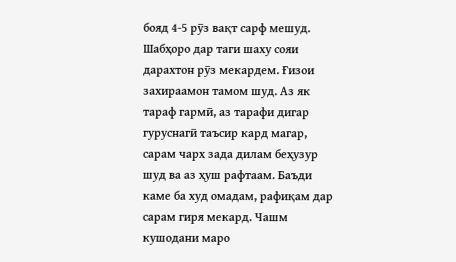бояд 4-5 рӯз вақт сарф мешуд. Шабҳоро дар таги шаху сояи дарахтон рӯз мекардем. Ғизои захираамон тамом шуд. Аз як тараф гармӣ, аз тарафи дигар гуруснагӣ таъсир кард магар, сарам чарх зада дилам беҳузур шуд ва аз ҳуш рафтаам. Баъди каме ба худ омадам, рафиқам дар сарам гиря мекард. Чашм кушодани маро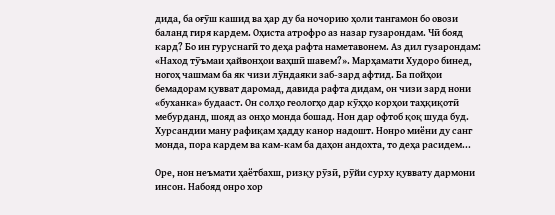дида, ба оғӯш кашид ва ҳар ду ба ночорию ҳоли тангамон бо овози баланд гиря кардем. Оҳиста атрофро аз назар гузарондам. Чӣ бояд кард? Бо ин гуруснагӣ то деҳа рафта наметавонем. Аз дил гузарондам: «Наход тӯъмаи ҳайвонҳои ваҳшӣ шавем?». Марҳамати Худоро бинед, ногоҳ чашмам ба як чизи лӯндаяки заб-зард афтид. Ба пойҳои бемадорам қувват даромад, давида рафта дидам, он чизи зард нони «буханка» будааст. Он солҳо геологҳо дар кӯҳҳо корҳои таҳқиқотӣ мебурданд, шояд аз онҳо монда бошад. Нон дар офтоб қоқ шуда буд. Хурсандии ману рафиқам ҳадду канор надошт. Нонро миёни ду санг монда, пора кардем ва кам-кам ба даҳон андохта, то деҳа расидем...

Оре, нон неъмати ҳаётбахш, ризқу рӯзӣ, рӯйи сурху қуввату дармони инсон. Набояд онро хор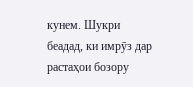кунем. Шукри беадад, ки имрӯз дар растаҳои бозору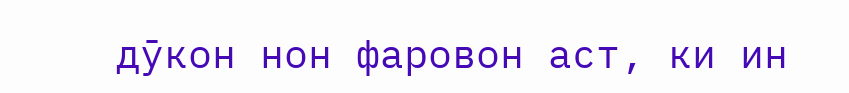дӯкон нон фаровон аст, ки ин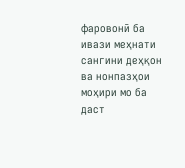фаровонӣ ба ивази меҳнати сангини деҳқон ва нонпазҳои моҳири мо ба даст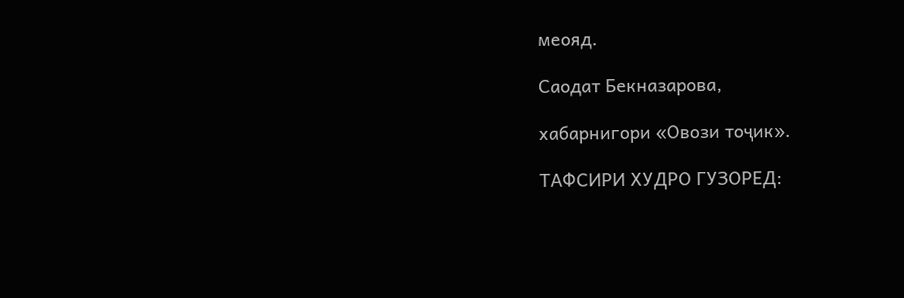меояд.

Саодат Бекназарова,

хабарнигори «Овози тоҷик».

ТАФСИРИ ХУДРО ГУЗОРЕД: